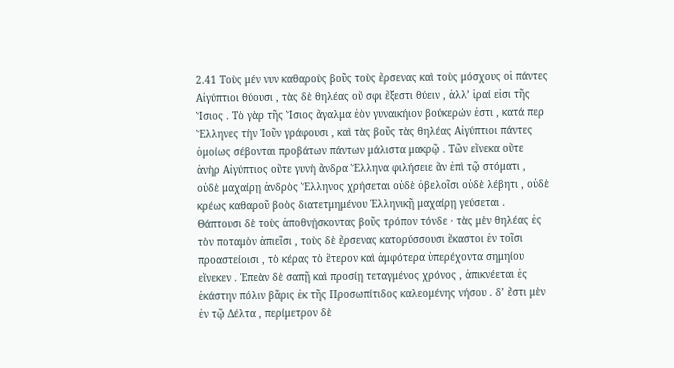2.41 Τοὺς μέν νυν καθαροὺς βοῦς τοὺς ἔρσενας καὶ τοὺς μόσχους οἱ πάντες Αἰγύπτιοι θύουσι , τὰς δὲ θηλέας οὔ σφι ἔξεστι θύειν , ἀλλ’ ἱραί εἰσι τῆς Ἴσιος . Τὸ γὰρ τῆς Ἴσιος ἄγαλμα ἐὸν γυναικήιον βούκερών ἐστι , κατά περ Ἕλληνες τὴν Ἰοῦν γράφουσι , καὶ τὰς βοῦς τὰς θηλέας Αἰγύπτιοι πάντες ὁμοίως σέβονται προβάτων πάντων μάλιστα μακρῷ . Τῶν εἵνεκα οὔτε ἀνὴρ Αἰγύπτιος οὔτε γυνὴ ἄνδρα Ἕλληνα φιλήσειε ἂν ἐπὶ τῷ στόματι , οὐδὲ μαχαίρῃ ἀνδρὸς Ἕλληνος χρήσεται οὐδὲ ὀβελοῖσι οὐδὲ λέβητι , οὐδὲ κρέως καθαροῦ βοὸς διατετμημένου Ἑλληνικῇ μαχαίρῃ γεύσεται . Θάπτουσι δὲ τοὺς ἀποθνῄσκοντας βοῦς τρόπον τόνδε · τὰς μὲν θηλέας ἐς τὸν ποταμὸν ἀπιεῖσι , τοὺς δὲ ἔρσενας κατορύσσουσι ἕκαστοι ἐν τοῖσι προαστείοισι , τὸ κέρας τὸ ἕτερον καὶ ἀμφότερα ὑπερέχοντα σημηίου εἵνεκεν . Ἐπεὰν δὲ σαπῇ καὶ προσίῃ τεταγμένος χρόνος , ἀπικνέεται ἐς ἑκάστην πόλιν βᾶρις ἐκ τῆς Προσωπίτιδος καλεομένης νήσου . δ’ ἔστι μὲν ἐν τῷ Δέλτα , περίμετρον δὲ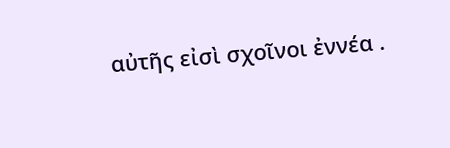αὐτῆς εἰσὶ σχοῖνοι ἐννέα .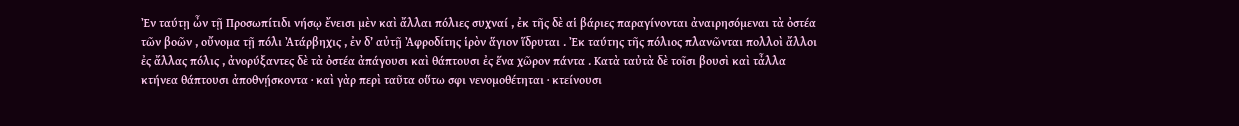Ἐν ταύτῃ ὦν τῇ Προσωπίτιδι νήσῳ ἔνεισι μὲν καὶ ἄλλαι πόλιες συχναί , ἐκ τῆς δὲ αἱ βάριες παραγίνονται ἀναιρησόμεναι τὰ ὀστέα τῶν βοῶν , οὔνομα τῇ πόλι Ἀτάρβηχις , ἐν δ’ αὐτῇ Ἀφροδίτης ἱρὸν ἅγιον ἵδρυται . Ἐκ ταύτης τῆς πόλιος πλανῶνται πολλοὶ ἄλλοι ἐς ἄλλας πόλις , ἀνορύξαντες δὲ τὰ ὀστέα ἀπάγουσι καὶ θάπτουσι ἐς ἕνα χῶρον πάντα . Κατὰ ταὐτὰ δὲ τοῖσι βουσὶ καὶ τἆλλα κτήνεα θάπτουσι ἀποθνῄσκοντα · καὶ γὰρ περὶ ταῦτα οὕτω σφι νενομοθέτηται · κτείνουσι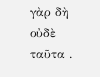γὰρ δὴ οὐδὲ ταῦτα .